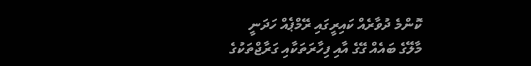ކޮންމެ ދުވާރެއް ކައިރީގައި ރޭމްޕެއް ހަދަނީ
މާލޭގެ ބައެއް ގޭގެ އާއި ފިހާރަތަކާއި ގަރާޖްތަކުގެ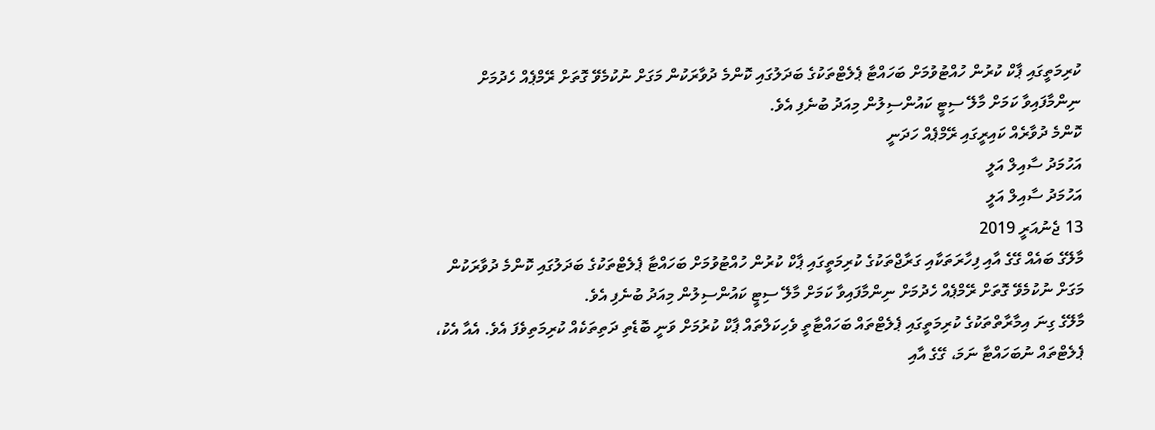ކުރިމަތީގައި ޕާކް ކުރުން ހުއްޓުވުމަށް ބަހައްޓާ ޕެލެޓްތަކުގެ ބަދަލުގައި ކޮންމެ ދުވާރަކުން މަގަށް ނުކުމެވޭ ގޮތަށް ރޭމްޕެއް ހެދުމަށް ނިންމާފައިވާ ކަމަށް މާލޭ ސިޓީ ކައުންސިލުން މިއަދު ބުނެފި އެވެ.
ކޮންމެ ދުވާރެއް ކައިރީގައި ރޭމްޕެއް ހަދަނީ
އަހުމަދު ސާއިލް އަލީ
އަހުމަދު ސާއިލް އަލީ
13 ޖެނުއަރީ 2019
މާލޭގެ ބައެއް ގޭގެ އާއި ފިހާރަތަކާއި ގަރާޖްތަކުގެ ކުރިމަތީގައި ޕާކް ކުރުން ހުއްޓުވުމަށް ބަހައްޓާ ޕެލެޓްތަކުގެ ބަދަލުގައި ކޮންމެ ދުވާރަކުން މަގަށް ނުކުމެވޭ ގޮތަށް ރޭމްޕެއް ހެދުމަށް ނިންމާފައިވާ ކަމަށް މާލޭ ސިޓީ ކައުންސިލުން މިއަދު ބުނެފި އެވެ.
މާލޭގެ ގިނަ އިމާރާތްތަކުގެ ކުރިމަތީގައި ޕެލެޓްތައް ބަހައްޓާތީ ވެހިކަލްތައް ޕާކް ކުރުމަށް ވަނީ ބޮޑެތި ދަތިތަކެއް ކުރިމަތިވެފަ އެވެ. އެއާ އެކު، ޕެލެޓްތައް ނުބަހައްޓާ ނަމަ، ގޭގެ އާއި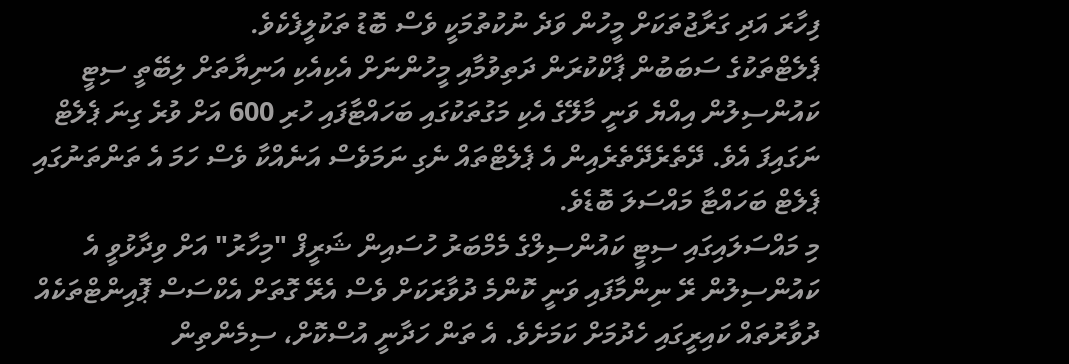ފިހާރަ އަދި ގަރާޖުތަކަށް މީހުން ވަދެ ނުކުތުމަކީ ވެސް ބޮޑު ތަކުލީފެކެވެ.
ޕެލެޓްތަކުގެ ސަބަބުން ޕާކްކުރަން ދަތިވުމާއި މީހުންނަށް އެކިއެކި އަނިޔާތަށް ލިބޭތީ ސިޓީ ކައުންސިލުން އިއްޔެ ވަނީ މާލޭގެ އެކި މަގުތަކުގައި ބަހައްޓާފައި ހުރި 600 އަށް ވުރެ ގިނަ ޕެލެޓް ނަގައިފަ އެވެ. ދޭތެރެދޭތެރެއިން އެ ޕެލެޓްތައް ނެގި ނަމަވެސް އަނެއްކާ ވެސް ހަމަ އެ ތަންތަނުގައި ޕެލެޓް ބަހައްޓާ މައްސަލަ ބޮޑެވެ.
މި މައްސަލައިގައި ސިޓީ ކައުންސިލްގެ މެމްބަރު ހުސައިން ޝަރީފް "މިހާރު" އަށް ވިދާޅުވީ އެ ކައުންސިލުން ރޭ ނިންމާފައި ވަނީ ކޮންމެ ދުވާރަކަށް ވެސް އެރޭ ގޮތަށް އެކްސަސް ޕޮއިންޓްތަކެއް ދުވާރުތައް ކައިރީގައި ހެދުމަށް ކަމަށެވެ. އެ ތަން ހަދާނީ އުސްކޮށް، ސިމެންތިން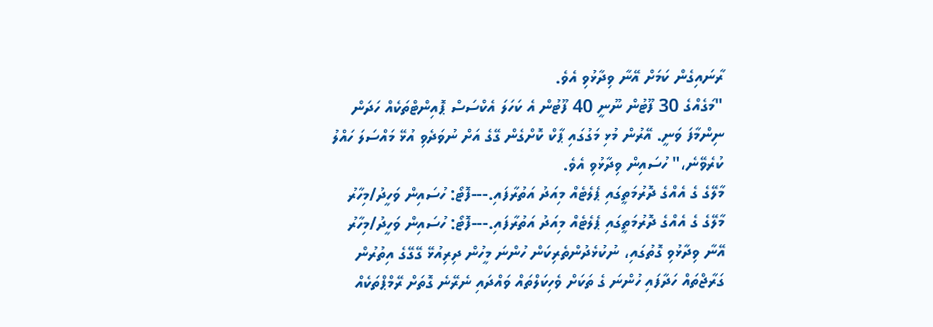ރާނައިގެން ކަމަށް އޭނާ ވިދާޅުވި އެވެ.
"މަގެއްގެ 30 ފޫޓުން ނޫނީ 40 ފޫޓުން އެ ކަހަލަ އެކްސަސް ޕޮއިންޓްތަކެއް ހަދަން ނިންމާފަ ވަނީ. އޭރުން މުޅި މަގުގައި ޕާކް ކޮށްގެން ގޭގެ އަށް ނުވަދެވި އުޅޭ މައްސަލަ ހައްލު ކުރެވޭނެ،" ހުސައިން ވިދާޅުވި އެވެ.
މާލޭގެ ގެ އެއްގެ ދޮރުމަތީގައި ޕެލެޓެއް މިއަދު އަތުރާފައި.---ފޮޓޯ: ހުސައިން ވަހީދު/މިހާރު
މާލޭގެ ގެ އެއްގެ ދޮރުމަތީގައި ޕެލެޓެއް މިއަދު އަތުރާފައި.---ފޮޓޯ: ހުސައިން ވަހީދު/މިހާރު
އޭނާ ވިދާޅުވި ގޮތުގައި، ނުކުޅެދުންތެރިކަން ހުންނަ މީހުން ދިރިއުޅޭ ގޭގޭގެ އިތުރުން ގަރާޖްތައް ހަދާފައި ހުންނަ ގެ ތަކަށް ވެހިކަލްތައް ވައްދައި ނެރޭނެ ގޮތަށް ރޭމްޕްތަކެއް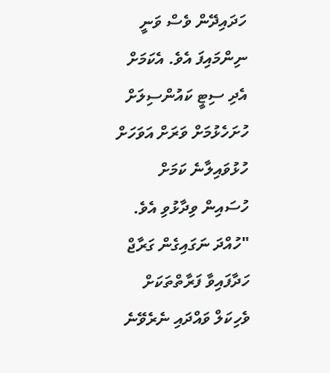ހަދައިދޭން ވެސް ވަނީ ނިންމައިފަ އެވެ. އެކަމަށް އެދި ސިޓީ ކައުންސިލަށް ހުށަހެޅުމަށް ވަރަށް އަވަހަށް ހުޅުވައިލާނެ ކަމަށް ހުސައިން ވިދާޅުވި އެވެ.
"ހުއްދަ ނަގައިގެން ގަރާޖް ހަދާފައިވާ ފަރާތްތަކަށް ވެހިކަލް ވައްދައި ނެރެވޭނެ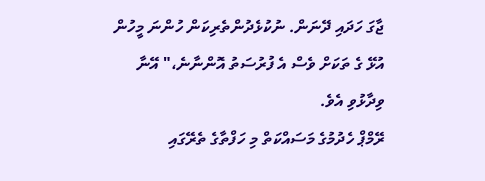ޖާގަ ހަދައި ދޭނަން. ނުކުޅެދުންތެރިކަން ހުންނަ މީހުން އުޅޭ ގެ ތަކަށް ވެސް އެ ފުރުސަތު އޮންނާނެ،" އޭނާ ވިދާޅުވި އެވެ.
ރޭމްޕް ހެދުމުގެ މަސައްކަތް މި ހަފްތާގެ ތެރޭގައި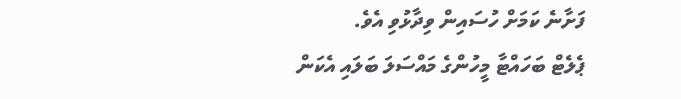ފަށާނެ ކަމަށް ހުސައިން ވިދާޅުވި އެވެ.
ޕެލެޓް ބަހައްޓާ މީހުންގެ މައްސަލަ ބަލައި އެކަން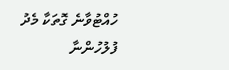ހުއްޓުވާނެ ގޮތަކާ މެދު ފުލުހުންނާ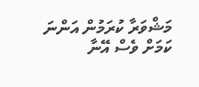މަޝްވަރާ ކުރަމުން އަންނަ ކަމަށް ވެސް އޭނާ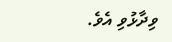ވިދާޅުވި އެވެ.